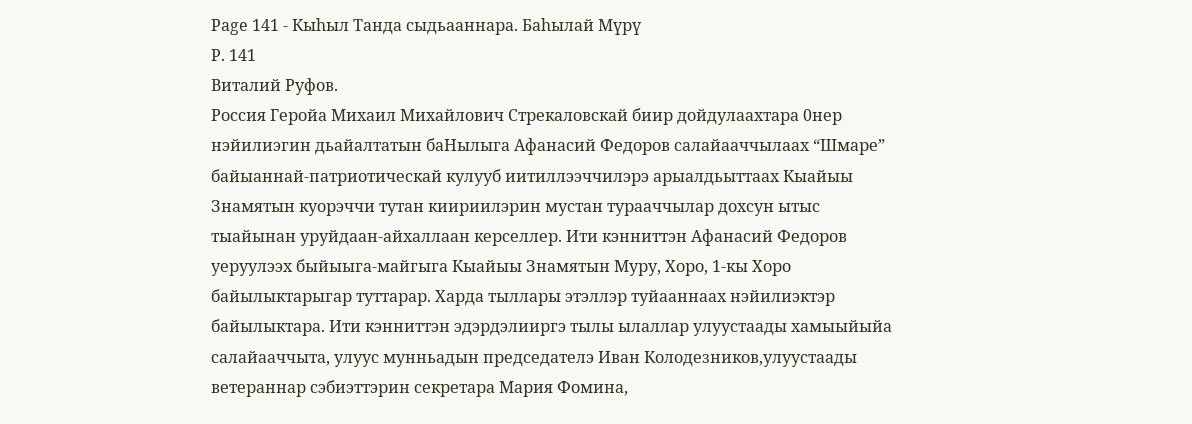Page 141 - Кыһыл Танда сыдьааннара. Баһылай Мүрү
P. 141
Виталий Руфов.
Россия Геройа Михаил Михайлович Стрекаловскай биир дойдулаахтара 0нер
нэйилиэгин дьайалтатын баНылыга Афанасий Федоров салайааччылаах “Шмаре”
байыаннай-патриотическай кулууб иитиллээччилэрэ арыалдьыттаах Кыайыы
Знамятын куорэччи тутан киириилэрин мустан турааччылар дохсун ытыс
тыайынан уруйдаан-айхаллаан керселлер. Ити кэнниттэн Афанасий Федоров
уеруулээх быйыыга-майгыга Кыайыы Знамятын Муру, Хоро, 1-кы Хоро
байылыктарыгар туттарар. Харда тыллары этэллэр туйааннаах нэйилиэктэр
байылыктара. Ити кэнниттэн эдэрдэлииргэ тылы ылаллар улуустаады хамыыйыйа
салайааччыта, улуус мунньадын председателэ Иван Колодезников,улуустаады
ветераннар сэбиэттэрин секретара Мария Фомина,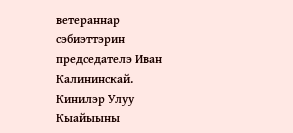ветераннар сэбиэттэрин
председателэ Иван Калининскай. Кинилэр Улуу Кыайыыны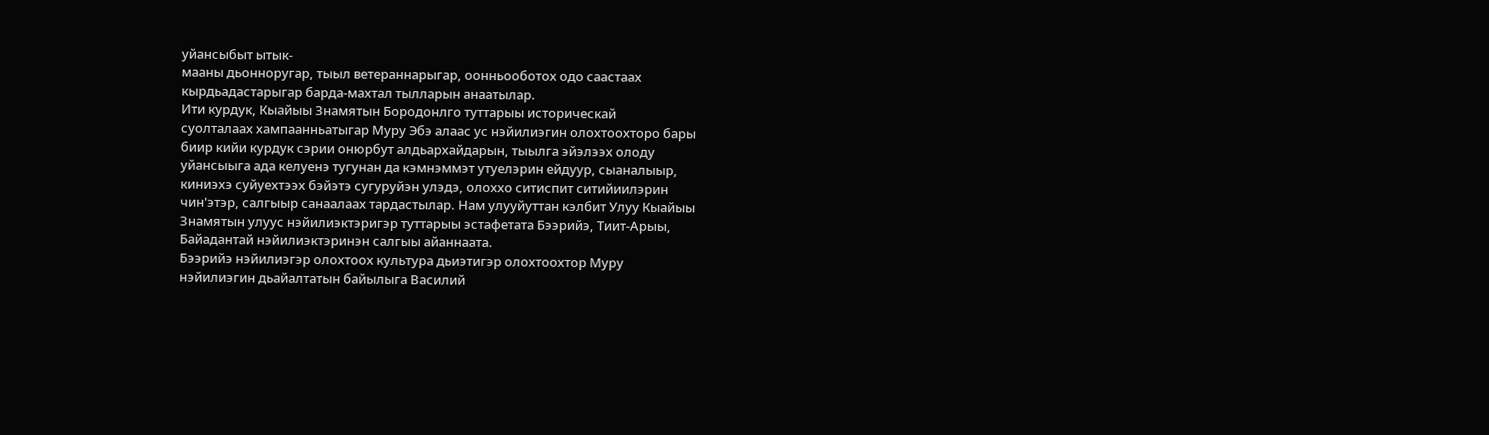уйансыбыт ытык-
мааны дьонноругар, тыыл ветераннарыгар, оонньооботох одо саастаах
кырдьадастарыгар барда-махтал тылларын анаатылар.
Ити курдук, Кыайыы Знамятын Бородонлго туттарыы историческай
суолталаах хампаанньатыгар Муру Эбэ алаас ус нэйилиэгин олохтоохторо бары
биир кийи курдук сэрии онюрбут алдьархайдарын, тыылга эйэлээх олоду
уйансыыга ада келуенэ тугунан да кэмнэммэт утуелэрин ейдуур, сыаналыыр,
киниэхэ суйуехтээх бэйэтэ сугуруйэн улэдэ, олоххо ситиспит ситийиилэрин
чин'этэр, салгыыр санаалаах тардастылар. Нам улууйуттан кэлбит Улуу Кыайыы
Знамятын улуус нэйилиэктэригэр туттарыы эстафетата Бээрийэ, Тиит-Арыы,
Байадантай нэйилиэктэринэн салгыы айаннаата.
Бээрийэ нэйилиэгэр олохтоох культура дьиэтигэр олохтоохтор Муру
нэйилиэгин дьайалтатын байылыга Василий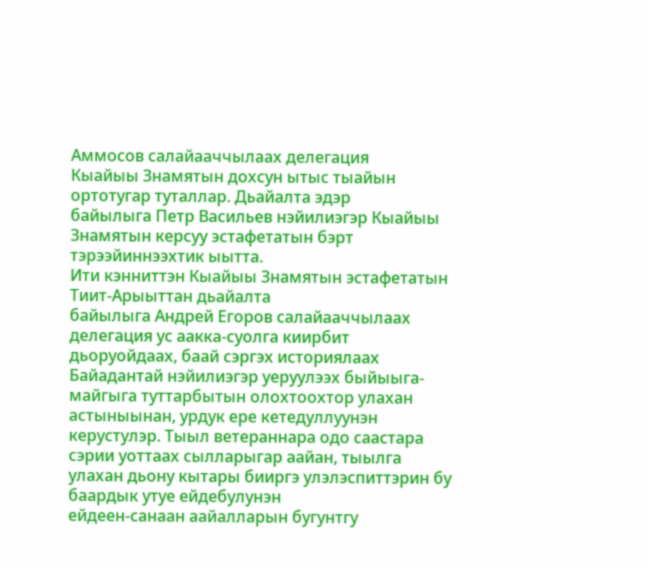Аммосов салайааччылаах делегация
Кыайыы Знамятын дохсун ытыс тыайын ортотугар туталлар. Дьайалта эдэр
байылыга Петр Васильев нэйилиэгэр Кыайыы Знамятын керсуу эстафетатын бэрт
тэрээйиннээхтик ыытта.
Ити кэнниттэн Кыайыы Знамятын эстафетатын Тиит-Арыыттан дьайалта
байылыга Андрей Егоров салайааччылаах делегация ус аакка-суолга киирбит
дьоруойдаах, баай сэргэх историялаах Байадантай нэйилиэгэр уеруулээх быйыыга-
майгыга туттарбытын олохтоохтор улахан астыныынан, урдук ере кетедуллуунэн
керустулэр. Тыыл ветераннара одо саастара сэрии уоттаах сылларыгар аайан, тыылга
улахан дьону кытары бииргэ улэлэспиттэрин бу баардык утуе ейдебулунэн
ейдеен-санаан аайалларын бугунтгу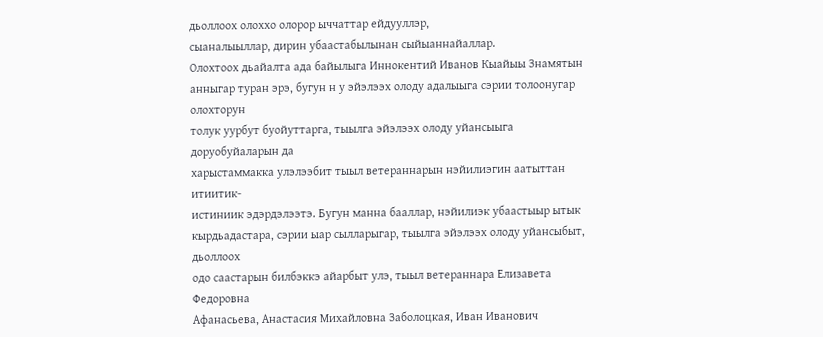дьоллоох олоххо олорор ыччаттар ейдууллэр,
сыаналыыллар, дирин убаастабылынан сыйыаннайаллар.
Олохтоох дьайалта ада байылыга Иннокентий Иванов Кыайыы Знамятын
анныгар туран эрэ, бугун н у эйэлээх олоду адалыыга сэрии толоонугар олохторун
толук уурбут буойуттарга, тыылга эйэлээх олоду уйансыыга доруобуйаларын да
харыстаммакка улэлээбит тыыл ветераннарын нэйилиэгин аатыттан итиитик-
истиниик эдэрдэлээтэ. Бугун манна бааллар, нэйилиэк убаастыыр ытык
кырдьадастара, сэрии ыар сылларыгар, тыылга эйэлээх олоду уйансыбыт, дьоллоох
одо саастарын билбэккэ айарбыт улэ, тыыл ветераннара Елизавета Федоровна
Афанасьева, Анастасия Михайловна Заболоцкая, Иван Иванович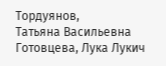Тордуянов,
Татьяна Васильевна Готовцева, Лука Лукич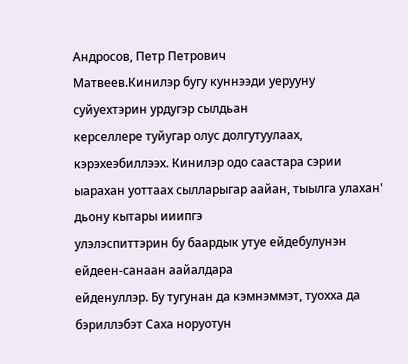Андросов, Петр Петрович
Матвеев.Кинилэр бугу куннээди уерууну суйуехтэрин урдугэр сылдьан
керселлере туйугар олус долгутуулаах, кэрэхеэбиллээх. Кинилэр одо саастара сэрии
ыарахан уоттаах сылларыгар аайан, тыылга улахан' дьону кытары ииипгэ
улэлэспиттэрин бу баардык утуе ейдебулунэн ейдеен-санаан аайалдара
ейденуллэр. Бу тугунан да кэмнэммэт, туохха да бэриллэбэт Саха норуотун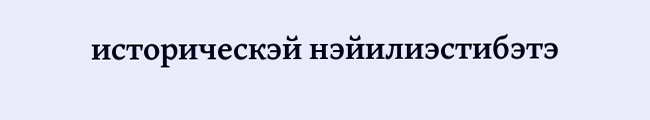историческэй нэйилиэстибэтэ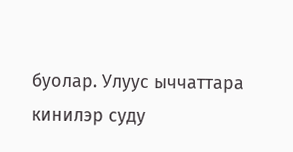буолар. Улуус ыччаттара кинилэр суду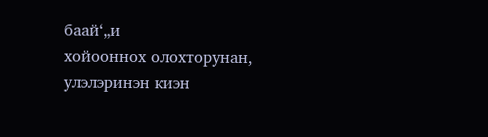баай‘„и
хойооннох олохторунан, улэлэринэн киэн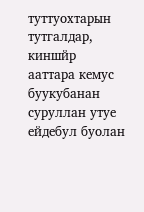туттуохтарын тутгалдар, киншйр
ааттара кемус буукубанан суруллан утуе ейдебул буолан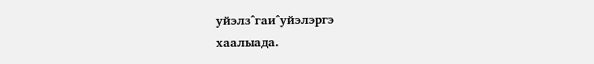уйэлз^гаи^уйэлэргэ
хаалыада.